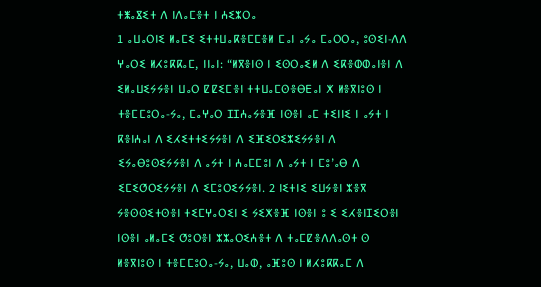ⵜⵥⴰⴵⵉⵜ ⴷ ⵏⴷⴰⵎⴻⵜ ⵏ ⵄⵉⵣⵔⴰ
1 ⴰⵡⴰⵔⵏⵉ ⵍⴰⵎⵉ ⵉⵜⵜⵡⴰⴽⴻⵎⵎⴻⵍ ⵎⴰⵏ ⴰⵢⴰ ⵎⴰⵔⵔⴰ, ⵓⵙⵉⵏ-ⴷⴷ ⵖⴰⵔⵉ ⵍⵃⵓⴽⴽⴰⵎ, ⵏⵏⴰⵏ: “ⵍⴳⴻⵏⵙ ⵏ ⵉⵙⵔⴰⵉⵍ ⴷ ⵉⴽⴻⵀⵀⴰⵏⴻⵏ ⴷ ⵉⵍⴰⵡⵉⵢⵢⴻⵏ ⵡⴰⵔ ⵇⵇⵉⵎⴻⵏ ⵜⵜⵡⴰⵎⵙⴻⴱⴹⴰⵏ ⵅ ⵍⴻⴳⵏⵓⵙ ⵏ ⵜⴻⵎⵎⵓⵔⴰ-ⵢⴰ, ⵎⴰⵖⴰⵔ ⵊⵊⵄⴰⵢⴻⴼ ⵏⵙⴻⵏ ⴰⵎ ⵜⵉⵏⵏⵉ ⵏ ⴰⵢⵜ ⵏ ⴽⴻⵏⵄⴰⵏ ⴷ ⵉⵃⵉⵜⵜⵉⵢⵢⴻⵏ ⴷ ⵉⴼⵉⵔⵉⵣⵉⵢⵢⴻⵏ ⴷ ⵉⵢⴰⴱⵓⵙⵉⵢⵢⴻⵏ ⴷ ⴰⵢⵜ ⵏ ⵄⴰⵎⵎⵓⵏ ⴷ ⴰⵢⵜ ⵏ ⵎⵓ’ⴰⴱ ⴷ ⵉⵎⵉⵚⵔⵉⵢⵢⴻⵏ ⴷ ⵉⵎⵓⵔⵉⵢⵢⴻⵏ. 2 ⵏⵉⵜⵏⵉ ⵉⵡⵢⴻⵏ ⵣⴻⴳ ⵢⴻⵙⵙⵉⵜⵙⴻⵏ ⵜⵉⵎⵖⴰⵔⵉⵏ ⵉ ⵢⵉⵅⴻⴼ ⵏⵙⴻⵏ ⵓ ⵉ ⵉⵃⴻⵏⵊⵉⵔⴻⵏ ⵏⵙⴻⵏ ⴰⵍⴰⵎⵉ ⵚⵓⵔⴻⵏ ⵣⵣⴰⵔⵉⵄⴻⵜ ⴷ ⵜⴰⵎⵇⴻⴷⴷⴰⵙⵜ ⵙ ⵍⴻⴳⵏⵓⵙ ⵏ ⵜⴻⵎⵎⵓⵔⴰ-ⵢⴰ, ⵡⴰⵀ, ⴰⴼⵓⵙ ⵏ ⵍⵃⵓⴽⴽⴰⵎ ⴷ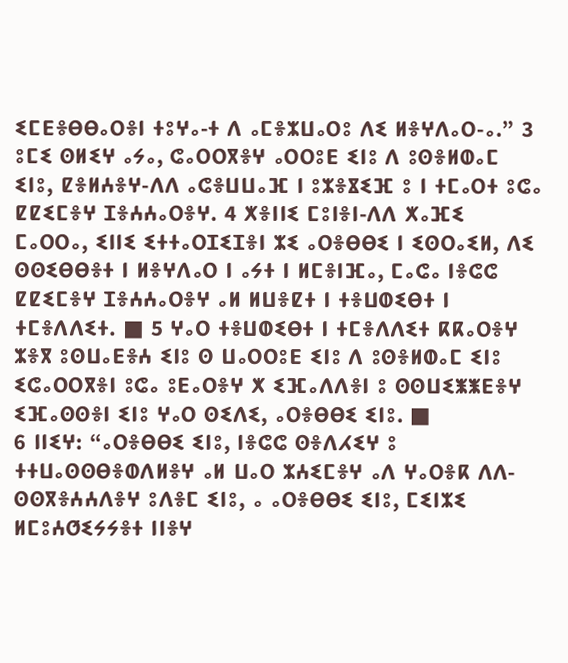ⵉⵎⴹⴻⴱⴱⴰⵔⴻⵏ ⵜⵓⵖⴰ-ⵜ ⴷ ⴰⵎⴻⵣⵡⴰⵔⵓ ⴷⵉ ⵍⴻⵖⴷⴰⵔ-ⴰ.” 3 ⵓⵎⵉ ⵙⵍⵉⵖ ⴰⵢⴰ, ⵛⴰⵔⵔⴳⴻⵖ ⴰⵔⵔⵓⴹ ⵉⵏⵓ ⴷ ⵓⵙⴻⵍⵀⴰⵎ ⵉⵏⵓ, ⵇⴻⵍⵄⴻⵖ-ⴷⴷ ⴰⵛⴻⵡⵡⴰⴼ ⵏ ⵓⵣⴻⴵⵉⴼ ⵓ ⵏ ⵜⵎⴰⵔⵜ ⵓⵛⴰ ⵇⵇⵉⵎⴻⵖ ⵊⴻⵄⵄⴰⵔⴻⵖ. 4 ⵅⴻⵏⵏⵉ ⵎⵓⵏⴻⵏ-ⴷⴷ ⵅⴰⴼⵉ ⵎⴰⵔⵔⴰ, ⵉⵏⵏⵉ ⵉⵜⵜⴰⵔⵊⵉⵊⴻⵏ ⵣⵉ ⴰⵔⴻⴱⴱⵉ ⵏ ⵉⵙⵔⴰⵉⵍ, ⴷⵉ ⵙⵙⵉⴱⴱⴻⵜ ⵏ ⵍⴻⵖⴷⴰⵔ ⵏ ⴰⵢⵜ ⵏ ⵍⵎⴻⵏⴼⴰ, ⵎⴰⵛⴰ ⵏⴻⵛⵛ ⵇⵇⵉⵎⴻⵖ ⵊⴻⵄⵄⴰⵔⴻⵖ ⴰⵍ ⵍⵡⴻⵇⵜ ⵏ ⵜⴻⵡⵀⵉⴱⵜ ⵏ ⵜⵎⴻⴷⴷⵉⵜ. ■ 5 ⵖⴰⵔ ⵜⴻⵡⵀⵉⴱⵜ ⵏ ⵜⵎⴻⴷⴷⵉⵜ ⴽⴽⴰⵔⴻⵖ ⵣⴻⴳ ⵓⵙⵡⴰⴹⴻⵄ ⵉⵏⵓ ⵙ ⵡⴰⵔⵔⵓⴹ ⵉⵏⵓ ⴷ ⵓⵙⴻⵍⵀⴰⵎ ⵉⵏⵓ ⵉⵛⴰⵔⵔⴳⴻⵏ ⵓⵛⴰ ⵓⴹⴰⵔⴻⵖ ⵅ ⵉⴼⴰⴷⴷⴻⵏ ⵓ ⵙⵙⵡⵉⵥⵥⴹⴻⵖ ⵉⴼⴰⵙⵙⴻⵏ ⵉⵏⵓ ⵖⴰⵔ ⵙⵉⴷⵉ, ⴰⵔⴻⴱⴱⵉ ⵉⵏⵓ. ■
6 ⵏⵏⵉⵖ: “ⴰⵔⴻⴱⴱⵉ ⵉⵏⵓ, ⵏⴻⵛⵛ ⵙⴻⴷⵃⵉⵖ ⵓ ⵜⵜⵡⴰⵙⵙⴱⴻⵀⴷⵍⴻⵖ ⴰⵍ ⵡⴰⵔ ⵣⵄⵉⵎⴻⵖ ⴰⴷ ⵖⴰⵔⴻⴽ ⴷⴷ-ⵙⵙⴳⴻⵄⵄⴷⴻⵖ ⵓⴷⴻⵎ ⵉⵏⵓ, ⴰ ⴰⵔⴻⴱⴱⵉ ⵉⵏⵓ, ⵎⵉⵏⵣⵉ ⵍⵎⵓⵄⵚⵉⵢⵢⴻⵜ ⵏⵏⴻⵖ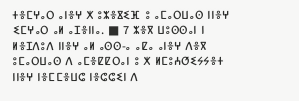ⵜⴻⵎⵖⴰⵔ ⴰⵏⴻⵖ ⵅ ⵓⵣⴻⴵⵉⴼ ⵓ ⴰⵎⴰⵔⵡⴰⵙ ⵏⵏⴻⵖ ⵉⵎⵖⴰⵔ ⴰⵍ ⴰⵊⴻⵏⵏⴰ. ■ 7 ⵣⴻⴳ ⵡⵓⵙⵙⴰⵏ ⵏ ⵍⴻⵊⴷⵓⴷ ⵏⵏⴻⵖ ⴰⵍ ⴰⵙⵙ-ⴰ ⴰⵇⴰ ⴰⵏⴻⵖ ⴷⴻⴳ ⵓⵎⴰⵔⵡⴰⵙ ⴷ ⴰⵎⴻⵇⵇⵔⴰⵏ ⵓ ⵅ ⵍⵎⵓⵄⵚⵉⵢⵢⴻⵜ ⵏⵏⴻⵖ ⵏⴻⵎⵎⴻⵡⵛ ⵏⴻⵛⵛⵉⵏ ⴷ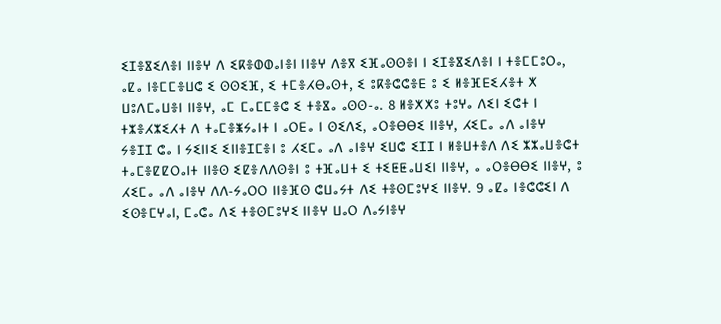ⵉⵊⴻⴵⵉⴷⴻⵏ ⵏⵏⴻⵖ ⴷ ⵉⴽⴻⵀⵀⴰⵏⴻⵏ ⵏⵏⴻⵖ ⴷⴻⴳ ⵉⴼⴰⵙⵙⴻⵏ ⵏ ⵉⵊⴻⴵⵉⴷⴻⵏ ⵏ ⵜⴻⵎⵎⵓⵔⴰ, ⴰⵇⴰ ⵏⴻⵎⵎⴻⵡⵛ ⵉ ⵙⵙⵉⴼ, ⵉ ⵜⵎⴻⵃⴱⴰⵙⵜ, ⵉ ⵓⴽⴻⵛⵛⴻⴹ ⵓ ⵉ ⵍⴻⴼⴹⵉⵃⴻⵜ ⵅ ⵡⵓⴷⵎⴰⵡⴻⵏ ⵏⵏⴻⵖ, ⴰⵎ ⵎⴰⵎⵎⴻⵛ ⵉ ⵜⴻⴵⴰ ⴰⵙⵙ-ⴰ. 8 ⵍⴻⵅⵅⵓ ⵜⵓⵖⴰ ⴷⵉⵏ ⵉⵛⵜ ⵏ ⵜⵣⴻⵃⵣⵉⵃⵜ ⴷ ⵜⴰⵎⴻⵥⵢⴰⵏⵜ ⵏ ⴰⵔⴹⴰ ⵏ ⵙⵉⴷⵉ, ⴰⵔⴻⴱⴱⵉ ⵏⵏⴻⵖ, ⵃⵉⵎⴰ ⴰⴷ ⴰⵏⴻⵖ ⵢⴻⵊⵊ ⵛⴰ ⵏ ⵢⵉⵏⵏⵉ ⵉⵏⵏⴻⵊⵎⴻⵏ ⵓ ⵃⵉⵎⴰ ⴰⴷ ⴰⵏⴻⵖ ⵉⵡⵛ ⵉⵊⵊ ⵏ ⵍⴻⵡⵜⴻⴷ ⴷⵉ ⵣⵣⴰⵡⴻⵛⵜ ⵜⴰⵎⴻⵇⵇⵔⴰⵏⵜ ⵏⵏⴻⵙ ⵉⵇⴻⴷⴷⵙⴻⵏ ⵓ ⵜⴼⴰⵡⵜ ⵉ ⵜⵉⵟⵟⴰⵡⵉⵏ ⵏⵏⴻⵖ, ⴰ ⴰⵔⴻⴱⴱⵉ ⵏⵏⴻⵖ, ⵓ ⵃⵉⵎⴰ ⴰⴷ ⴰⵏⴻⵖ ⴷⴷ-ⵢⴰⵔⵔ ⵏⵏⴻⴼⵙ ⵛⵡⴰⵢⵜ ⴷⵉ ⵜⴻⵙⵎⵓⵖⵉ ⵏⵏⴻⵖ. 9 ⴰⵇⴰ ⵏⴻⵛⵛⵉⵏ ⴷ ⵉⵙⴻⵎⵖⴰⵏ, ⵎⴰⵛⴰ ⴷⵉ ⵜⴻⵙⵎⵓⵖⵉ ⵏⵏⴻⵖ ⵡⴰⵔ ⴷⴰⵢⵏⴻⵖ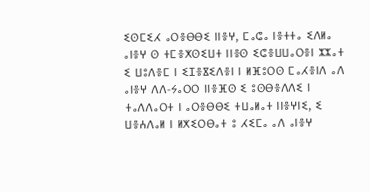ⵉⵙⵎⵉⵃ ⴰⵔⴻⴱⴱⵉ ⵏⵏⴻⵖ, ⵎⴰⵛⴰ ⵏⴻⵜⵜⴰ ⵉⴷⵍⴰ ⴰⵏⴻⵖ ⵙ ⵜⵎⴻⵅⵙⵉⵡⵜ ⵏⵏⴻⵙ ⵉⵛⴻⵡⵡⴰⵔⴻⵏ ⵣⵣⴰⵜ ⵉ ⵡⵓⴷⴻⵎ ⵏ ⵉⵊⴻⴵⵉⴷⴻⵏ ⵏ ⵍⴼⵓⵔⵙ ⵎⴰⵃⴻⵏⴷ ⴰⴷ ⴰⵏⴻⵖ ⴷⴷ-ⵢⴰⵔⵔ ⵏⵏⴻⴼⵙ ⵉ ⵓⵙⴱⴻⴷⴷⵉ ⵏ ⵜⴰⴷⴷⴰⵔⵜ ⵏ ⴰⵔⴻⴱⴱⵉ ⵜⵡⴰⵍⴰⵜ ⵏⵏⴻⵖⵏⵉ, ⵉ ⵡⴻⵄⴷⴰⵍ ⵏ ⵍⵅⵉⵔⴱⴰⵜ ⵓ ⵃⵉⵎⴰ ⴰⴷ ⴰⵏⴻⵖ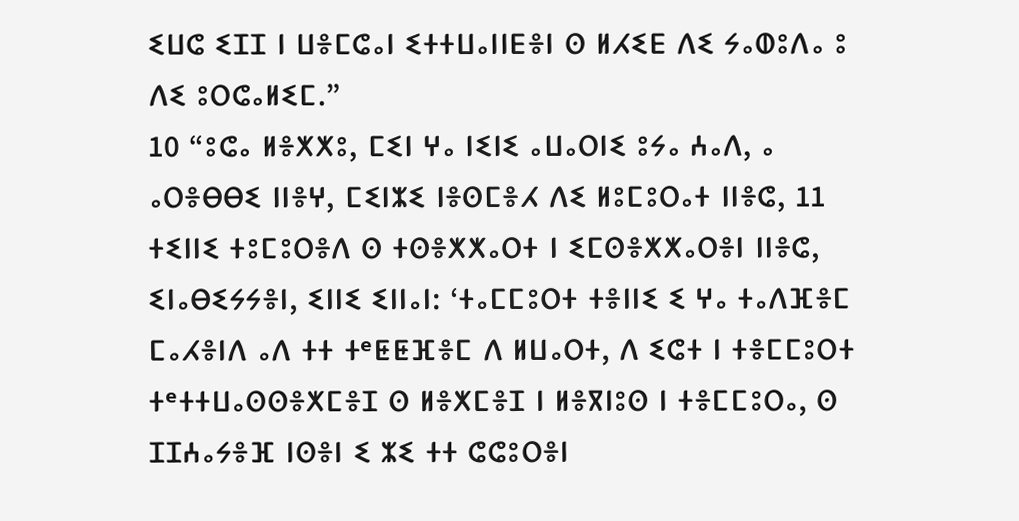ⵉⵡⵛ ⵉⵊⵊ ⵏ ⵡⴻⵎⵛⴰⵏ ⵉⵜⵜⵡⴰⵏⵏⴹⴻⵏ ⵙ ⵍⵃⵉⴹ ⴷⵉ ⵢⴰⵀⵓⴷⴰ ⵓ ⴷⵉ ⵓⵔⵛⴰⵍⵉⵎ.”
10 “ⵓⵛⴰ ⵍⴻⵅⵅⵓ, ⵎⵉⵏ ⵖⴰ ⵏⵉⵏⵉ ⴰⵡⴰⵔⵏⵉ ⵓⵢⴰ ⵄⴰⴷ, ⴰ ⴰⵔⴻⴱⴱⵉ ⵏⵏⴻⵖ, ⵎⵉⵏⵣⵉ ⵏⴻⵙⵎⴻⵃ ⴷⵉ ⵍⵓⵎⵓⵔⴰⵜ ⵏⵏⴻⵛ, 11 ⵜⵉⵏⵏⵉ ⵜⵓⵎⵓⵔⴻⴷ ⵙ ⵜⵙⴻⵅⵅⴰⵔⵜ ⵏ ⵉⵎⵙⴻⵅⵅⴰⵔⴻⵏ ⵏⵏⴻⵛ, ⵉⵏⴰⴱⵉⵢⵢⴻⵏ, ⵉⵏⵏⵉ ⵉⵏⵏⴰⵏ: ‘ⵜⴰⵎⵎⵓⵔⵜ ⵜⴻⵏⵏⵉ ⵉ ⵖⴰ ⵜⴰⴷⴼⴻⵎ ⵎⴰⵃⴻⵏⴷ ⴰⴷ ⵜⵜ ⵜᵉⵟⵟⴼⴻⵎ ⴷ ⵍⵡⴰⵔⵜ, ⴷ ⵉⵛⵜ ⵏ ⵜⴻⵎⵎⵓⵔⵜ ⵜᵉⵜⵜⵡⴰⵙⵙⴻⵅⵎⴻⵊ ⵙ ⵍⴻⵅⵎⴻⵊ ⵏ ⵍⴻⴳⵏⵓⵙ ⵏ ⵜⴻⵎⵎⵓⵔⴰ, ⵙ ⵊⵊⵄⴰⵢⴻⴼ ⵏⵙⴻⵏ ⵉ ⵣⵉ ⵜⵜ ⵛⵛⵓⵔⴻⵏ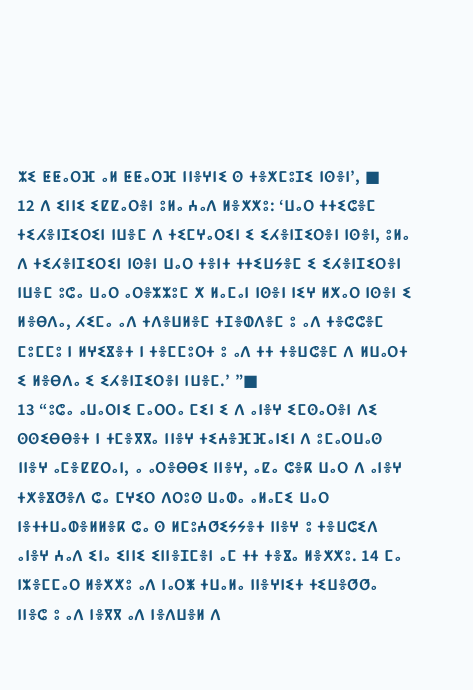ⵣⵉ ⵟⵟⴰⵔⴼ ⴰⵍ ⵟⵟⴰⵔⴼ ⵏⵏⴻⵖⵏⵉ ⵙ ⵜⴻⵅⵎⵓⵊⵉ ⵏⵙⴻⵏ’, ■
12 ⴷ ⵉⵏⵏⵉ ⵉⵇⵇⴰⵔⴻⵏ ⵓⵍⴰ ⵄⴰⴷ ⵍⴻⵅⵅⵓ: ‘ⵡⴰⵔ ⵜⵜⵉⵛⴻⵎ ⵜⵉⵃⴻⵏⵊⵉⵔⵉⵏ ⵏⵡⴻⵎ ⴷ ⵜⵉⵎⵖⴰⵔⵉⵏ ⵉ ⵉⵃⴻⵏⵊⵉⵔⴻⵏ ⵏⵙⴻⵏ, ⵓⵍⴰ ⴷ ⵜⵉⵃⴻⵏⵊⵉⵔⵉⵏ ⵏⵙⴻⵏ ⵡⴰⵔ ⵜⴻⵏⵜ ⵜⵜⵉⵡⵢⴻⵎ ⵉ ⵉⵃⴻⵏⵊⵉⵔⴻⵏ ⵏⵡⴻⵎ ⵓⵛⴰ ⵡⴰⵔ ⴰⵔⴻⵣⵣⵓⵎ ⵅ ⵍⴰⵎⴰⵏ ⵏⵙⴻⵏ ⵏⵉⵖ ⵍⵅⴰⵔ ⵏⵙⴻⵏ ⵉ ⵍⴻⴱⴷⴰ, ⵃⵉⵎⴰ ⴰⴷ ⵜⴷⴻⵡⵍⴻⵎ ⵜⵊⴻⵀⴷⴻⵎ ⵓ ⴰⴷ ⵜⴻⵛⵛⴻⵎ ⵎⵓⵎⵎⵓ ⵏ ⵍⵖⵉⴵⴻⵜ ⵏ ⵜⴻⵎⵎⵓⵔⵜ ⵓ ⴰⴷ ⵜⵜ ⵜⴻⵡⵛⴻⵎ ⴷ ⵍⵡⴰⵔⵜ ⵉ ⵍⴻⴱⴷⴰ ⵉ ⵉⵃⴻⵏⵊⵉⵔⴻⵏ ⵏⵡⴻⵎ.’ ”■
13 “ⵓⵛⴰ ⴰⵡⴰⵔⵏⵉ ⵎⴰⵔⵔⴰ ⵎⵉⵏ ⵉ ⴷ ⴰⵏⴻⵖ ⵉⵎⵙⴰⵔⴻⵏ ⴷⵉ ⵙⵙⵉⴱⴱⴻⵜ ⵏ ⵜⵎⴻⴳⴳⴰ ⵏⵏⴻⵖ ⵜⵉⵄⴻⴼⴼⴰⵏⵉⵏ ⴷ ⵓⵎⴰⵔⵡⴰⵙ ⵏⵏⴻⵖ ⴰⵎⴻⵇⵇⵔⴰⵏ, ⴰ ⴰⵔⴻⴱⴱⵉ ⵏⵏⴻⵖ, ⴰⵇⴰ ⵛⴻⴽ ⵡⴰⵔ ⴷ ⴰⵏⴻⵖ ⵜⵅⴻⴵⵚⴻⴷ ⵛⴰ ⵎⵖⵉⵔ ⴷⵔⵓⵙ ⵡⴰⵀⴰ ⴰⵍⴰⵎⵉ ⵡⴰⵔ ⵏⴻⵜⵜⵡⴰⵀⴻⵍⵍⴻⴽ ⵛⴰ ⵙ ⵍⵎⵓⵄⵚⵉⵢⵢⴻⵜ ⵏⵏⴻⵖ ⵓ ⵜⴻⵡⵛⵉⴷ ⴰⵏⴻⵖ ⵄⴰⴷ ⵉⵏⴰ ⵉⵏⵏⵉ ⵉⵏⵏⴻⵊⵎⴻⵏ ⴰⵎ ⵜⵜ ⵜⴻⴵⴰ ⵍⴻⵅⵅⵓ. 14 ⵎⴰ ⵏⵣⴻⵎⵎⴰⵔ ⵍⴻⵅⵅⵓ ⴰⴷ ⵏⴰⵔⵥ ⵜⵡⴰⵍⴰ ⵏⵏⴻⵖⵏⵉⵜ ⵜⵉⵡⴻⵚⵚⴰ ⵏⵏⴻⵛ ⵓ ⴰⴷ ⵏⴻⴳⴳ ⴰⴷ ⵏⴻⴷⵡⴻⵍ ⴷ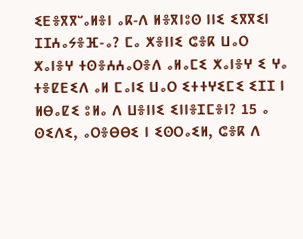ⵉⴹⴻⴳⴳⵯⴰⵍⴻⵏ ⴰⴽ-ⴷ ⵍⴻⴳⵏⵓⵙ ⵏⵏⵉ ⵉⴳⴳⵉⵏ ⵊⵊⵄⴰⵢⴻⴼ-ⴰ? ⵎⴰ ⵅⴻⵏⵏⵉ ⵛⴻⴽ ⵡⴰⵔ ⵅⴰⵏⴻⵖ ⵜⵙⴻⵄⵄⴰⵔⴻⴷ ⴰⵍⴰⵎⵉ ⵅⴰⵏⴻⵖ ⵉ ⵖⴰ ⵜⴻⵇⴹⵉⴷ ⴰⵍ ⵎⴰⵏⵉ ⵡⴰⵔ ⵉⵜⵜⵖⵉⵎⵉ ⵉⵊⵊ ⵏ ⵍⴱⴰⵇⵉ ⵓⵍⴰ ⴷ ⵡⴻⵏⵏⵉ ⵉⵏⵏⴻⵊⵎⴻⵏ? 15 ⴰ ⵙⵉⴷⵉ, ⴰⵔⴻⴱⴱⵉ ⵏ ⵉⵙⵔⴰⵉⵍ, ⵛⴻⴽ ⴷ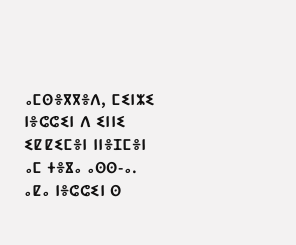ⴰⵎⵙⴻⴳⴳⴻⴷ, ⵎⵉⵏⵣⵉ ⵏⴻⵛⵛⵉⵏ ⴷ ⵉⵏⵏⵉ ⵉⵇⵇⵉⵎⴻⵏ ⵏⵏⴻⵊⵎⴻⵏ ⴰⵎ ⵜⴻⴵⴰ ⴰⵙⵙ-ⴰ. ⴰⵇⴰ ⵏⴻⵛⵛⵉⵏ ⵙ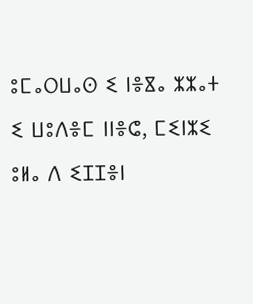ⵓⵎⴰⵔⵡⴰⵙ ⵉ ⵏⴻⴵⴰ ⵣⵣⴰⵜ ⵉ ⵡⵓⴷⴻⵎ ⵏⵏⴻⵛ, ⵎⵉⵏⵣⵉ ⵓⵍⴰ ⴷ ⵉⵊⵊⴻⵏ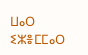ⵡⴰⵔ ⵉⵣⴻⵎⵎⴰⵔ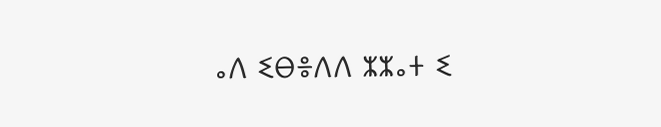ⴰⴷ ⵉⴱⴻⴷⴷ ⵣⵣⴰⵜ ⵉ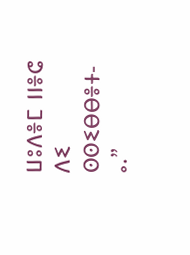ⵡⵓⴷⴻⵎ ⵏⵏⴻⵛ ⴷⵉ ⵙⵙⵉⴱⴱⴻⵜ-ⴰ.”